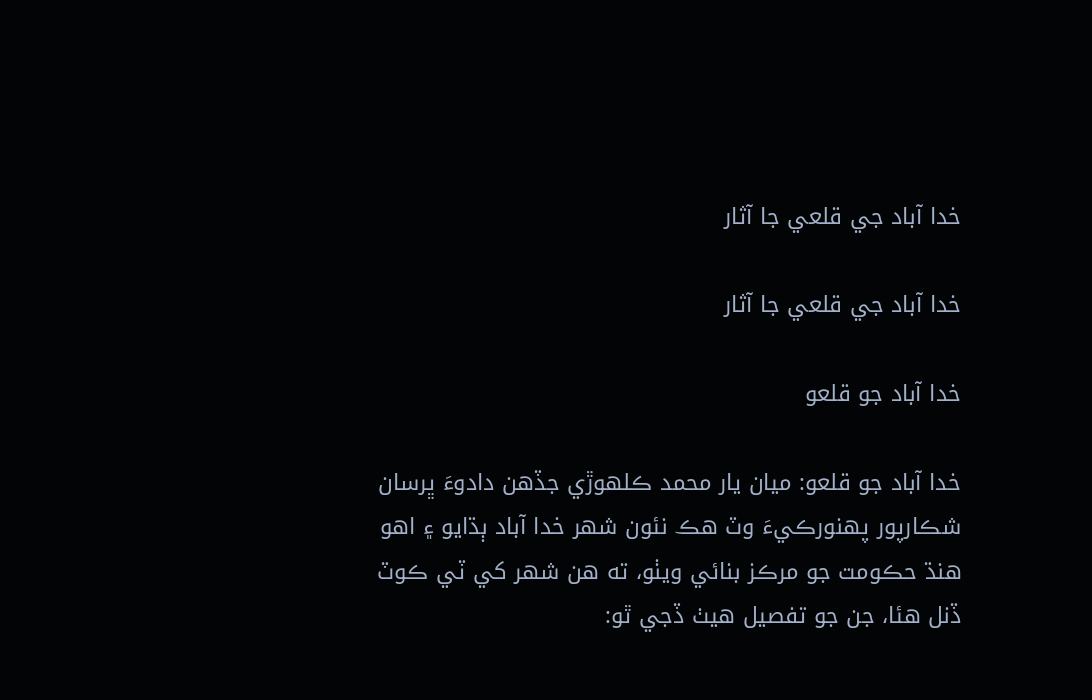خدا آباد جي قلعي جا آثار

خدا آباد جي قلعي جا آثار

خدا آباد جو قلعو

خدا آباد جو قلعو: ميان يار محمد ڪلهوڙي جڏهن دادوءَ ڀرسان شڪارپور پهنورڪيءَ وٽ هڪ نئون شهر خدا آباد ٻڌايو ۽ اهو هنڌ حڪومت جو مرڪز بنائي ويٺو، ته هن شهر کي ٽي ڪوٽ ڏنل هئا، جن جو تفصيل هيٺ ڏجي ٿو: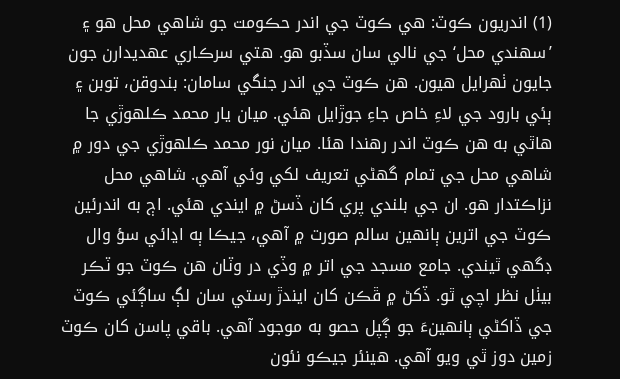(1) اندريون ڪوٽ: هي ڪوٽ جي اندر حڪومت جو شاهي محل هو ۽ ’سهندي محل‘ جي نالي سان سڏبو هو. هتي سرڪاري عهديدارن جون جايون ٺهرايل هيون. هن ڪوٽ جي اندر جنگي سامان: بندوقن، توبن ۽ ٻئي بارود جي لاءِ خاص جاءِ جوڙايل هئي. ميان يار محمد ڪلهوڙي جا هاٿي به هن ڪوٽ اندر رهندا هئا. ميان نور محمد ڪلهوڙي جي دور ۾ شاهي محل جي تمام گهڻي تعريف لکي وئي آهي. شاهي محل نزاڪتدار هو. ان جي بلندي پري کان ڏسڻ ۾ ايندي هئي. اڄ به اندرئين ڪوٽ جي اترين ٻانهين سالم صورت ۾ آهي، جيڪا ٻه اڍائي سؤ وال ڊگهي ٿيندي. جامع مسجد جي اتر ۾ وڏي در وٽان هن ڪوٽ جو ٽڪر بيٺل نظر اچي ٿو. ڏکڻ ۾ ڦڪن کان ايندڙ رستي سان لڳ ساڳئي ڪوٽ جي ڏاکڻي ٻانهينءَ جو ڳپل حصو به موجود آهي. باقي پاسن کان ڪوٽ زمين دوز ٿي ويو آهي. هينئر جيڪو نئون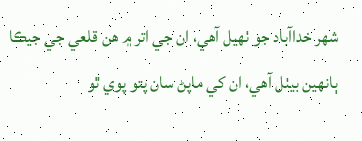شهر خداآباد جو ٺهيل آهي، ان جي اتر ۾ هن قلعي جي جيڪا ٻانهين بيٺل آهي، ان کي ماپڻ سان پتو پوي ٿو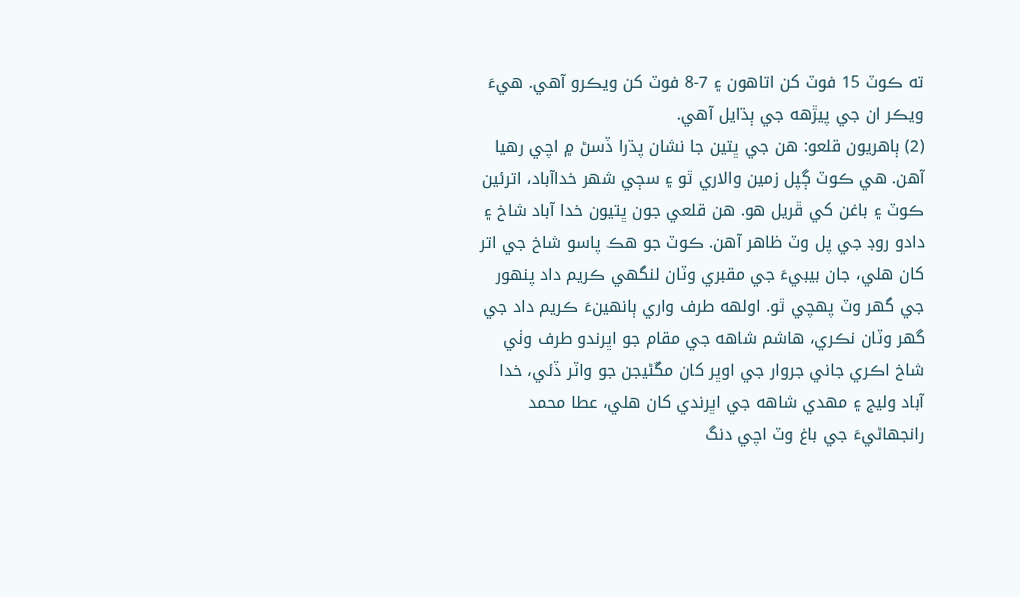ته ڪوٽ 15 فوٽ کن اتاهون ۽ 7-8 فوٽ کن ويڪرو آهي. هيءَ ويڪر ان جي پيڙهه جي ٻڌايل آهي.
(2) ٻاهريون قلعو: هن جي ڀتين جا نشان پڌرا ڏسڻ ۾ اچي رهيا آهن. هي ڪوٽ ڳپل زمين والاري ٿو ۽ سڄي شهر خداآباد، اترئين ڪوٽ ۽ باغن کي ڦريل هو. هن قلعي جون ڀتيون خدا آباد شاخ ۽ دادو روڊ جي پل وٽ ظاهر آهن. ڪوٽ جو هڪ پاسو شاخ جي اتر کان هلي، جان بيبيءَ جي مقبري وٽان لنگهي ڪريم داد پنهور جي گهر وٽ پهچي ٿو. اولهه طرف واري ٻانهينءَ ڪريم داد جي گهر وٽان نڪري، هاشم شاهه جي مقام جو اڀرندو طرف وٺي شاخ اڪري جاني جروار جي اوڀر کان مڱڻيجن جو واٽر ڏئي، خدا آباد وليج ۽ مهدي شاهه جي اڀرندي کان هلي، عطا محمد رانجهاڻيءَ جي باغ وٽ اچي دنگ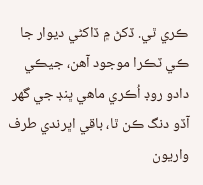ڪري ٿي. ڏکڻ ۾ ڏاکڻي ديوار جا ڪي ٽڪرا موجود آهن، جيڪي دادو روڊ اُڪري ماهي ڀنڊ جي گهر آڏو دنگ ڪن ٿا، باقي اڀرندي طرف واريون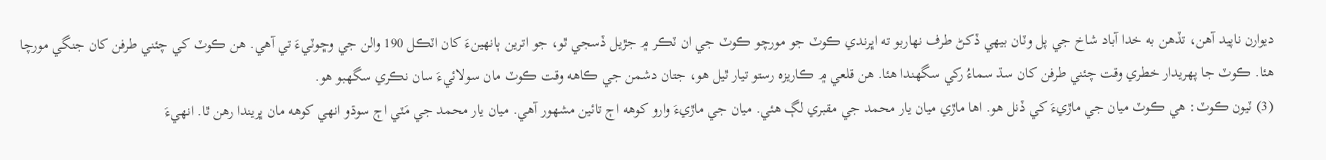ديوارن ناپيد آهن، تڏهن به خدا آباد شاخ جي پل وٽان بيهي ڏکڻ طرف نهاربو ته اڀرندي ڪوٽ جو مورچو ڪوٽ جي ان ٽڪر ۾ جڙيل ڏسجي ٿو، جو اترين ٻانهينءَ کان اٽڪل 190 والن جي وڇوٽيءَ تي آهي. هن ڪوٽ کي چئني طرفن کان جنگي مورچا هئا. ڪوٽ جا پهريدار خطري وقت چئني طرفن کان سڌ سماءُ رکي سگهندا هئا. هن قلعي ۾ ڪاريزه رستو تيار ٿيل هو، جتان دشمن جي ڪاهه وقت ڪوٽ مان سولائيءَ سان نڪري سگهبو هو.
(3) ٽيون ڪوٽ: هي ڪوٽ ميان جي ماڙيءَ کي ڏنل هو. اها ماڙي ميان يار محمد جي مقبري لڳ هئي. ميان جي ماڙيءَ وارو کوهه اڄ تائين مشهور آهي. ميان يار محمد جي مَٽي اڄ سوڌو انهي کوهه مان ڀريندا رهن ٿا. انهيءَ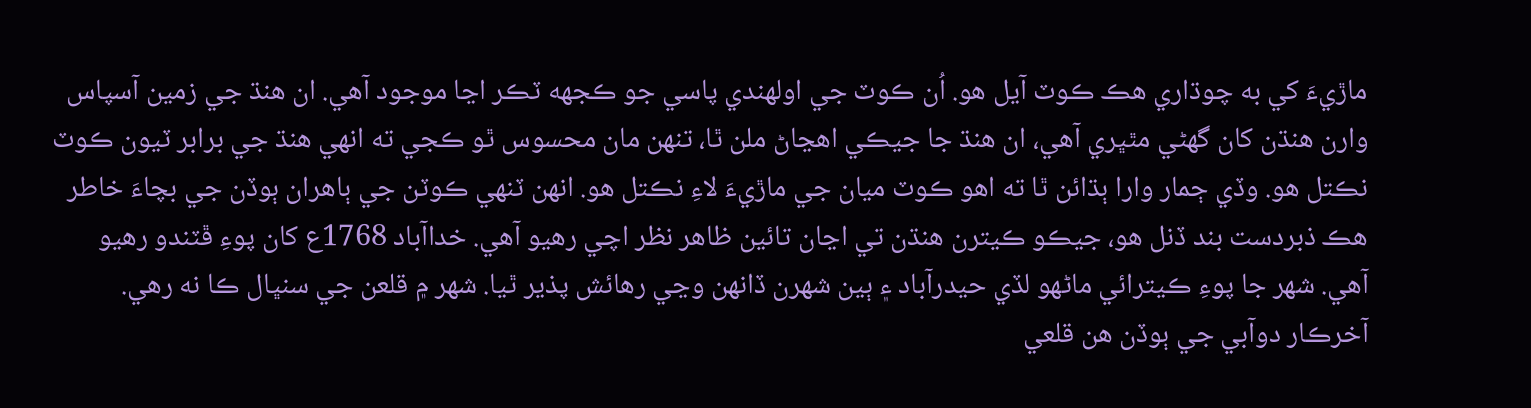ماڙيءَ کي به چوڌاري هڪ ڪوٽ آيل هو. اُن ڪوٽ جي اولهندي پاسي جو ڪجهه ٽڪر اڃا موجود آهي. ان هنڌ جي زمين آسپاس وارن هنڌن کان گهڻي مٿڀري آهي، ان هنڌ جا جيڪي اهڃاڻ ملن ٿا، تنهن مان محسوس ٿو ڪجي ته انهي هنڌ جي برابر ٽيون ڪوٽ نڪتل هو. وڏي ڄمار وارا ٻڌائن ٿا ته اهو ڪوٽ ميان جي ماڙيءَ لاءِ نڪتل هو. انهن ٽنهي ڪوٽن جي ٻاهران ٻوڏن جي بچاءَ خاطر هڪ ذبردست بند ڏنل هو، جيڪو ڪيترن هنڌن تي اڃان تائين ظاهر نظر اچي رهيو آهي. خداآباد 1768ع کان پوءِ ڦٽندو رهيو آهي. شهر جا پوءِ ڪيترائي ماڻهو لڏي حيدرآباد ۽ ٻين شهرن ڏانهن وڃي رهائش پذير ٿيا. شهر ۾ قلعن جي سنڀال ڪا نه رهي. آخرڪار دوآبي جي ٻوڏن هن قلعي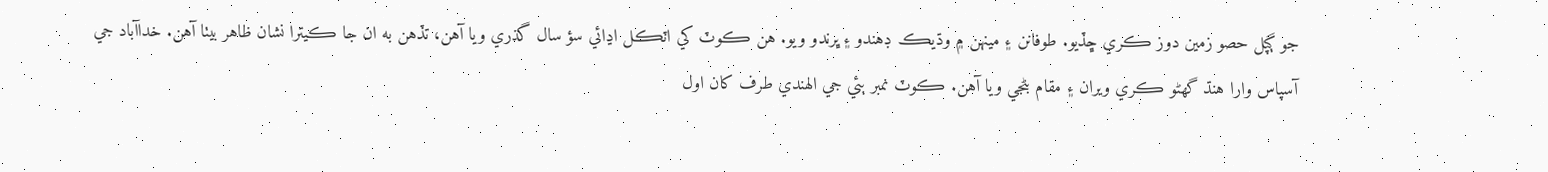جو ڳپل حصو زمين دوز ڪري ڇڏيو. طوفانن ۽ مينهن ۾ وڌيڪ ڊهندو ۽ ڀرندو ويو. هن ڪوٽ کي اٽڪل اڍائي سؤ سال گذري ويا آهن، تڏهن به ان جا ڪيترا نشان ظاهر بيٺا آهن. خداآباد جي آسپاس وارا هنڌ گهڻو ڪري ويران ۽ مقام بڻجي ويا آهن. ڪوٽ نمبر ٻئي جي الهندي طرف کان اول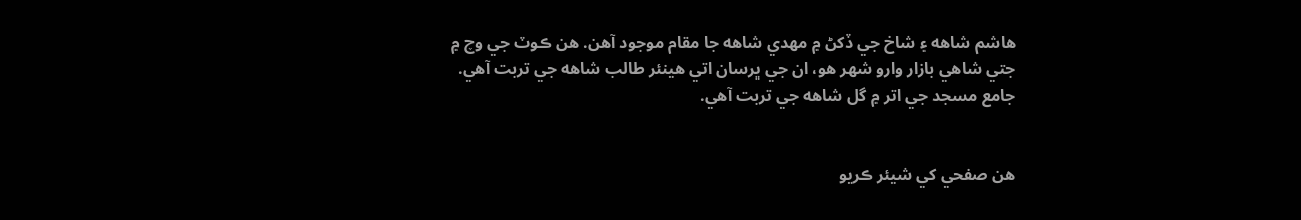هاشم شاهه ۽ شاخ جي ڏکڻ ۾ مهدي شاهه جا مقام موجود آهن. هن ڪوٽ جي وچ ۾ جتي شاهي بازار وارو شهر هو، ان جي ڀرسان اتي هينئر طالب شاهه جي تربت آهي. جامع مسجد جي اتر ۾ گل شاهه جي تربت آهي.


هن صفحي کي شيئر ڪريو